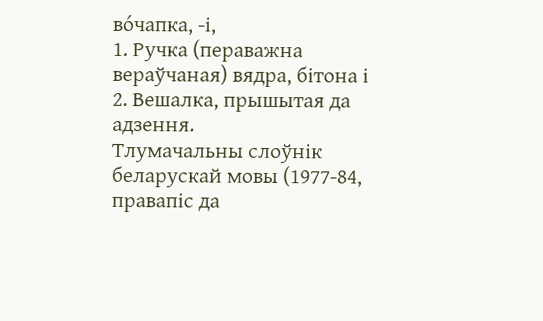во́чапка, ‑і,
1. Ручка (пераважна вераўчаная) вядра, бітона і
2. Вешалка, прышытая да адзення.
Тлумачальны слоўнік беларускай мовы (1977-84, правапіс да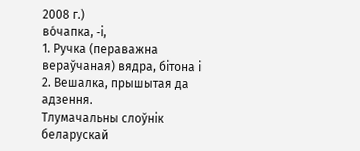2008 г.)
во́чапка, ‑і,
1. Ручка (пераважна вераўчаная) вядра, бітона і
2. Вешалка, прышытая да адзення.
Тлумачальны слоўнік беларускай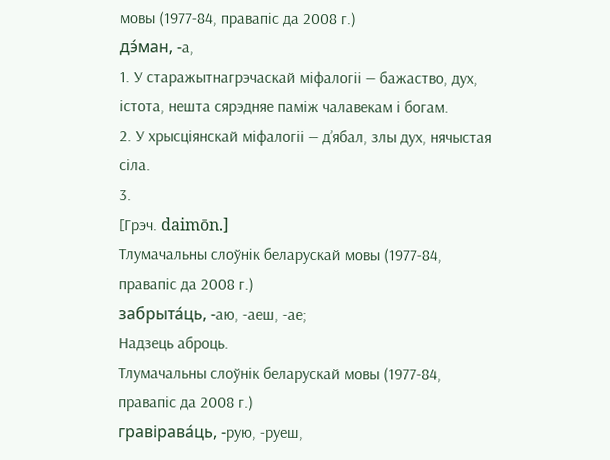мовы (1977-84, правапіс да 2008 г.)
дэ́ман, ‑а,
1. У старажытнагрэчаскай міфалогіі — бажаство, дух, істота, нешта сярэдняе паміж чалавекам і богам.
2. У хрысціянскай міфалогіі — д’ябал, злы дух, нячыстая сіла.
3.
[Грэч. daimōn.]
Тлумачальны слоўнік беларускай мовы (1977-84, правапіс да 2008 г.)
забрыта́ць, ‑аю, ‑аеш, ‑ае;
Надзець аброць.
Тлумачальны слоўнік беларускай мовы (1977-84, правапіс да 2008 г.)
гравірава́ць, ‑рую, ‑руеш,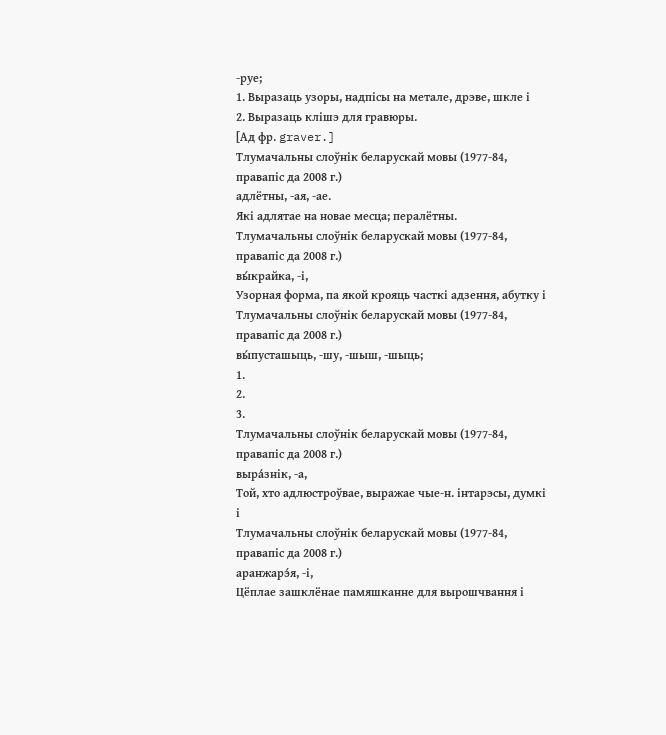‑руе;
1. Выразаць узоры, надпісы на метале, дрэве, шкле і
2. Выразаць клішэ для гравюры.
[Ад фр. graver.]
Тлумачальны слоўнік беларускай мовы (1977-84, правапіс да 2008 г.)
адлётны, ‑ая, ‑ае.
Які адлятае на новае месца; пералётны.
Тлумачальны слоўнік беларускай мовы (1977-84, правапіс да 2008 г.)
вы́крайка, ‑і,
Узорная форма, па якой крояць часткі адзення, абутку і
Тлумачальны слоўнік беларускай мовы (1977-84, правапіс да 2008 г.)
вы́пусташыць, ‑шу, ‑шыш, ‑шыць;
1.
2.
3.
Тлумачальны слоўнік беларускай мовы (1977-84, правапіс да 2008 г.)
выра́знік, ‑а,
Той, хто адлюстроўвае, выражае чые‑н. інтарэсы, думкі і
Тлумачальны слоўнік беларускай мовы (1977-84, правапіс да 2008 г.)
аранжарэ́я, ‑і,
Цёплае зашклёнае памяшканне для вырошчвання і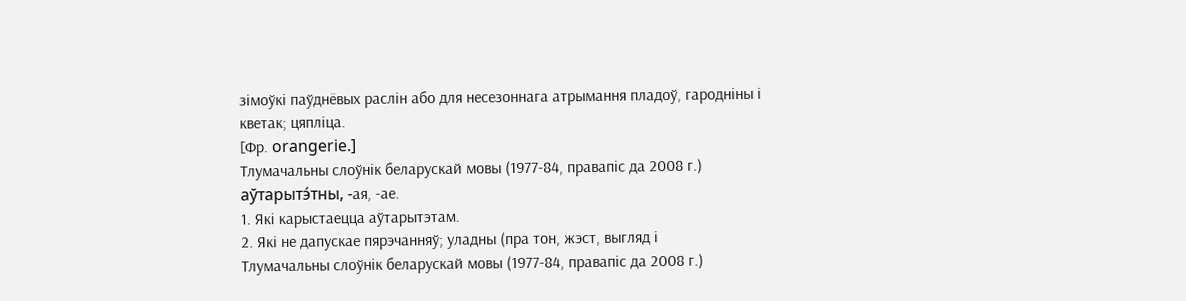зімоўкі паўднёвых раслін або для несезоннага атрымання пладоў, гародніны і кветак; цяпліца.
[Фр. orangerie.]
Тлумачальны слоўнік беларускай мовы (1977-84, правапіс да 2008 г.)
аўтарытэ́тны, ‑ая, ‑ае.
1. Які карыстаецца аўтарытэтам.
2. Які не дапускае пярэчанняў; уладны (пра тон, жэст, выгляд і
Тлумачальны слоўнік беларускай мовы (1977-84, правапіс да 2008 г.)